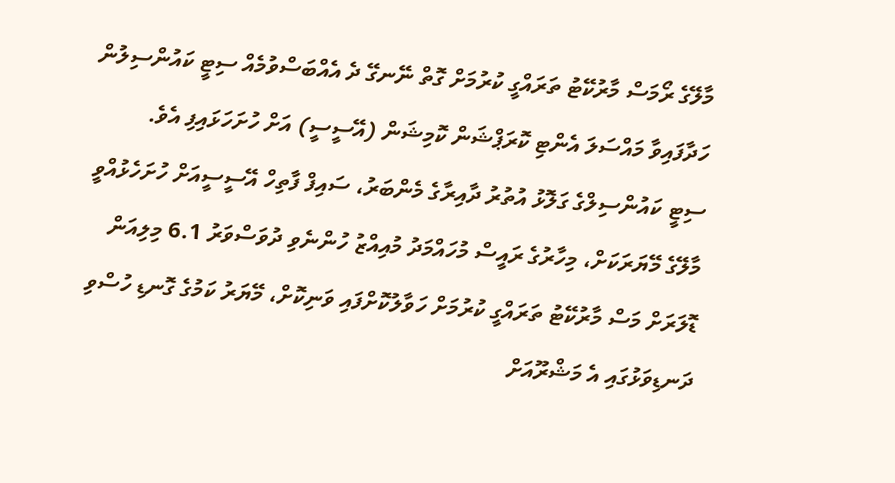މާލޭގެ ރޯމަސް މާރުކޭޓު ތަރައްގީ ކުރުމަށް ގޮތް ނޭނގޭ ދެ އެއްބަސްވުމެއް ސިޓީ ކައުންސިލުން ހަދާފައިވާ މައްސަލަ އެންޓި ކޮރަޕްޝަން ކޮމިޝަން (އޭސީސީ) އަށް ހުށަހަޅައިފި އެވެ.
ސިޓީ ކައުންސިލްގެ ގަލޮޅު އުތުރު ދާއިރާގެ މެންބަރު، ސައިފް ފާތިހް އޭސީސީއަށް ހުށަހެޅުއްވީ މާލޭގެ މޭޔަރަކަށް، މިހާރުގެ ރައީސް މުހައްމަދު މުއިއްޒު ހުންނެވި ދުވަސްވަރު 6.1 މިލިއަން ޑޮލަރަށް މަސް މާރުކޭޓު ތަރައްގީ ކުރުމަށް ހަވާލުކޮށްފައި ވަނިކޮށް، މޭޔަރު ކަމުގެ ގޮނޑި ހުސްވި ދަނޑިވަޅުގައި އެ މަޝްރޫއަށް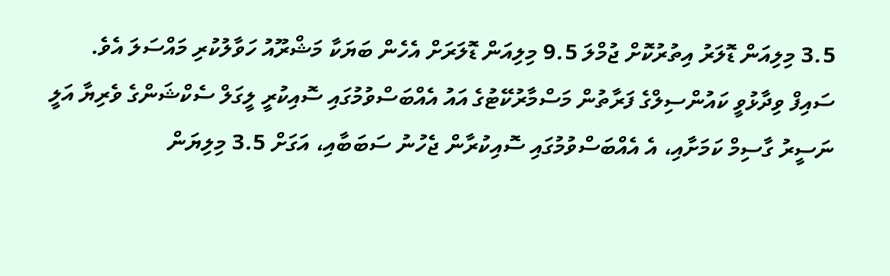3.5 މިލިއަން ޑޮލަރު އިތުރުކޮށް ޖުމްލަ 9.5 މިލިއަން ޑޮލަރަށް އެހެން ބަޔަކާ މަޝްރޫއު ހަވާލުކުރި މައްސަލަ އެވެ.
ސައިފް ވިދާޅުވީ ކައުންސިލްގެ ފަރާތުން މަސްމާރުކޭޓުގެ އައު އެއްބަސްވުމުގައި ސޮއިކުރީ ލީގަލް ސެކްޝަންގެ ވެރިޔާ އަލީ ނަސީރު ގާސިމް ކަމަށާއި، އެ އެއްބަސްވުމުގައި ސޮއިކުރާން ޖެހުނު ސަބަބާއި، އަގަށް 3.5 މިލިޔަން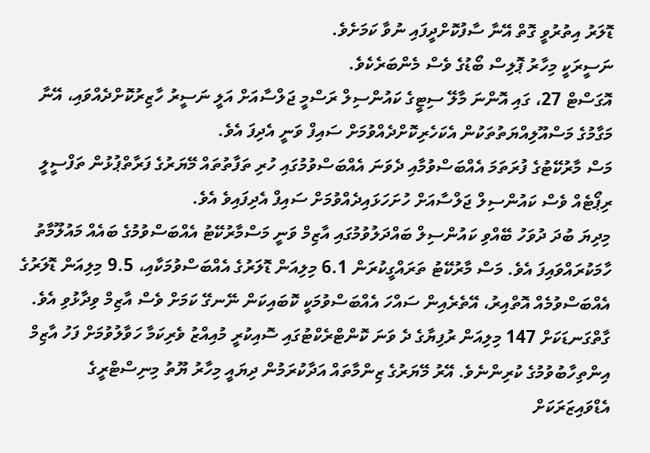ޑޮލަރު އިތުރުވީ ގޮތް އޭނާ ސާފުކޮށްދީފައި ނުވާ ކަމަށެވެ.
ނަސީރަކީ މިހާރު ޕޮލިސް ބޯޑުގެ ވެސް މެންބަރެކެވެ.
އޮގަސްޓް 27، ގައި އޮންނަ މާލޭ ސިޓީގެ ކައުންސިލް ރަސްމީ ޖަލްސާއަށް އަލީ ނަސީރު ހާޒިރުކޮށްދެއްވައި، އޭނާ މަގާމުގެ މަސްއޫލިއްޔަތުތަކުން އެކަހެރިކޮށްދެއްވުމަށް ސައިފް ވަނީ އެދިފަ އެވެ.
މަސް މާރުކޭޓުގެ ފުރަތަމަ އެއްބަސްވުމާއި ދެވަނަ އެއްބަސްވުމުގައި ހުރި ތަފާތުތައް މޭޔަރުގެ ފަރާތްޕުޅުން ތަފްސީލީ ރިޕޯޓެއް ވެސް ކައުންސިލް ޖަލްސާއަށް ހުށަހަޅައިދެއްވުމަށް ސައިފް އެދިފައިވެ އެވެ.
މިދިޔަ ބުދަ ދުވަހު ބޭއްވި ކައުންސިލް ބައްދަލުވުމުގައި އާޒިމް ވަނީ މަސްމާރުކޭޓު އެއްބަސްވުމުގެ ބައެއް މައުލޫމާތު ހާމަކުރައްވައިފަ އެވެ. މަސް މާރުކޭޓު ތަރައްގީކުރަން 6.1 މިލިއަން ޑޮލަރުގެ އެއްބަސްވުމަކާއި، 9.5 މިލިއަން ޑޮލަރުގެ އެއްބަސްވުމެއް އޮތްއިރު، އޭތެރެއިން ސައްހަ އެއްބަސްވުމަކީ ކޮބައިކަން ނޭނގޭ ކަމަށް ވެސް އާޒިމް ވިދާޅުވި އެވެ.
ގާތްގަނޑަކަށް 147 މިލިއަން ރުފިޔާގެ ދެ ވަނަ ކޮންޓްރެކްޓުގައި ސޮއިކުރީ މުއިއްޒު ވެރިކަމާ ހަވާލުވުމަށް ފަހު އާޒިމް އިންތިހާބުވުމުގެ ކުރިންނެވެ. އޭރު މޭޔަރުގެ ޒިންމާތައް އަދާކުރަމުން ދިޔައީ މިހާރު ޔޫތު މިނިސްޓްރީގެ އެޑްވައިޒަރަކަށް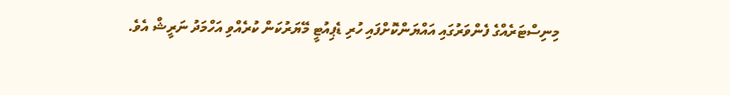މިނިސްޓަރެއްގެ ފެންވަރުގައި އައްޔަންކޮށްފައި ހުރި ޑެޕިއުޓީ މޭޔަރުކަން ކުރެއްވި އަހްމަދު ނަރީޝް އެވެ.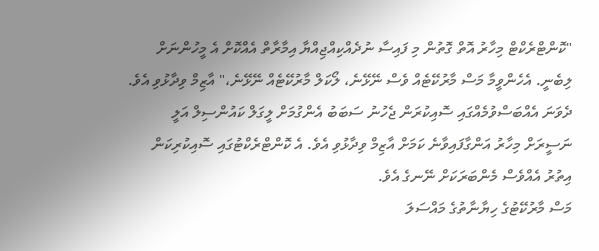"ކޮންޓްރެކްޓް މިހާރު އޮތް ގޮތުން މި ފައިސާ ނުދެއްކިއްޖިއްޔާ އިމާރާތް އެއްކޮށް އެ މީހުންނަށް ލިބެނީ. އެހެންވީމާ މަސް މާރުކޭޓެއް ވެސް ނޭޅޭނެ، ލޯކަލް މާރުކޭޓެއް ނޭޅޭނެ،" އާޒިމް ވިދާޅުވި އެވެ.
ދެވަނަ އެއްބަސްވުމެއްގައި ސޮއިކުރަން ޖެހުނު ސަބަބު އެންގުމަށް ލީގަލް ކައުންސިލް އަލީ ނަސީރަށް މިހާރު އަންގާފައިވާނެ ކަމަށް އާޒިމް ވިދާޅުވި އެވެ. އެ ކޮންޓްރެކްޓުގައި ސޮއިކުރިކަން އިތުރު އެއްވެސް މެންބަރަކަށް ނޭނގެ އެވެ.
މަސް މާރުކޭޓުގެ ހިޔާނާތުގެ މައްސަލަ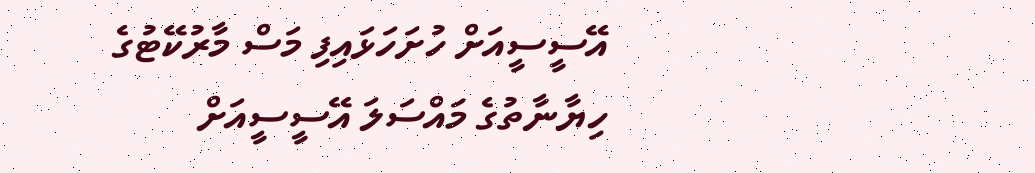އޭސީސީއަށް ހުށަހަޅައިފި މަސް މާރުކޭޓުގެ ހިޔާނާތުގެ މައްސަލަ އޭސީސީއަށް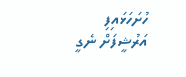ހުށަހަޅައިފި
އަރުޝީފަށް ނެގީ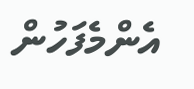އެންމެފަހުން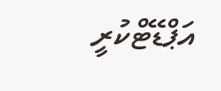އަޕްޑޭޓްކުރީ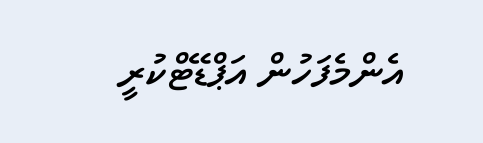އެންމެފަހުން އަޕްޑޭޓްކުރީ